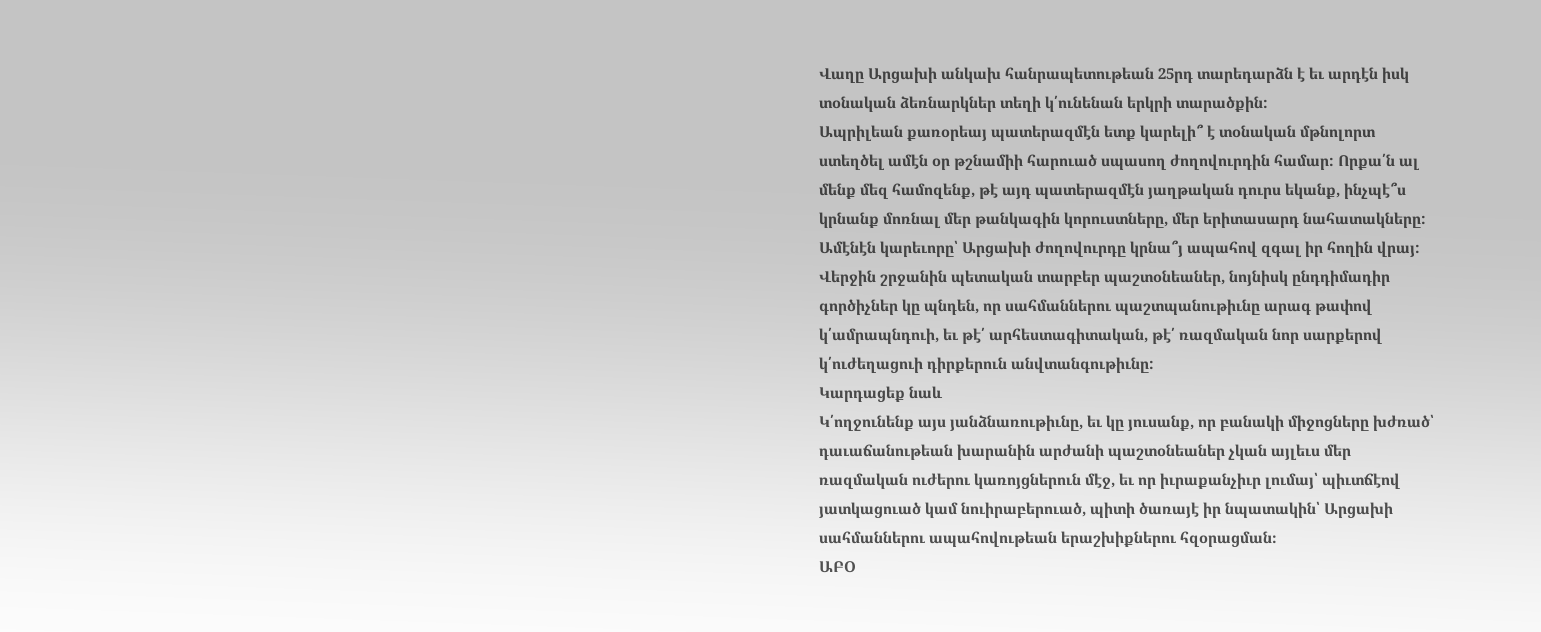Վաղը Արցախի անկախ հանրապետութեան 25րդ տարեդարձն է եւ արդէն իսկ տօնական ձեռնարկներ տեղի կ՛ունենան երկրի տարածքին:
Ապրիլեան քառօրեայ պատերազմէն ետք կարելի՞ է տօնական մթնոլորտ ստեղծել ամէն օր թշնամիի հարուած սպասող ժողովուրդին համար: Որքա՛ն ալ մենք մեզ համոզենք, թէ այդ պատերազմէն յաղթական դուրս եկանք, ինչպէ՞ս կրնանք մոռնալ մեր թանկագին կորուստները, մեր երիտասարդ նահատակները:
Ամէնէն կարեւորը՝ Արցախի ժողովուրդը կրնա՞յ ապահով զգալ իր հողին վրայ:
Վերջին շրջանին պետական տարբեր պաշտօնեաներ, նոյնիսկ ընդդիմադիր գործիչներ կը պնդեն, որ սահմաններու պաշտպանութիւնը արագ թափով կ՛ամրապնդուի, եւ թէ՛ արհեստագիտական, թէ՛ ռազմական նոր սարքերով կ՛ուժեղացուի դիրքերուն անվտանգութիւնը:
Կարդացեք նաև
Կ՛ողջունենք այս յանձնառութիւնը, եւ կը յուսանք, որ բանակի միջոցները խժռած՝ դաւաճանութեան խարանին արժանի պաշտօնեաներ չկան այլեւս մեր ռազմական ուժերու կառոյցներուն մէջ, եւ որ իւրաքանչիւր լումայ՝ պիւտճէով յատկացուած կամ նուիրաբերուած, պիտի ծառայէ իր նպատակին՝ Արցախի սահմաններու ապահովութեան երաշխիքներու հզօրացման։
ԱԲՕ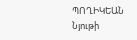ՊՈՂԻԿԵԱՆ
Նյութի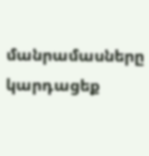մանրամասները կարդացեք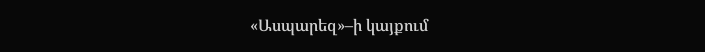«Ասպարեզ»–ի կայքում